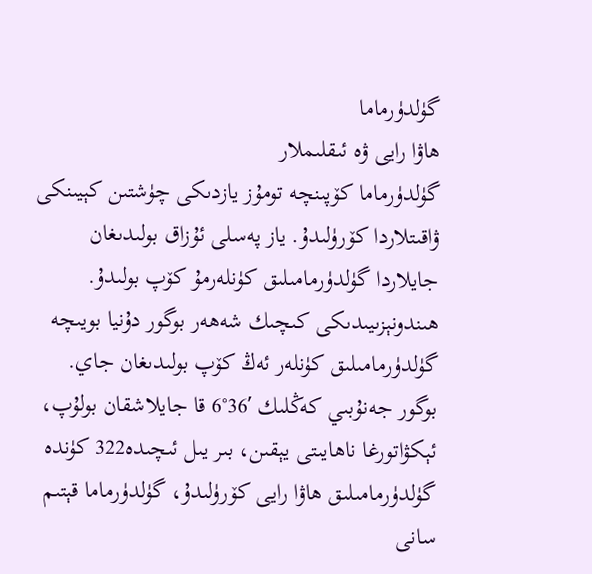گۈلدۈرماما
ھاۋا رايى ۋە ئىقلىملار
گۈلدۈرماما كۆپىنچە تومۇز يازدىكى چۈشتىن كېيىنكى ۋاقىتلاردا كۆرۈلىدۇ. ياز پەسلى ئۇزاق بولىدىغان جايلاردا گۈلدۈرمامىلىق كۈنلەرمۇ كۆپ بولىدۇ. ھىندونېزىيىدىكى كىچىك شەھەر بوگور دۇنيا بويىچە گۈلدۈرمامىلىق كۈنلەر ئەڭ كۆپ بولىدىغان جاي. بوگور جەنۇبىي كەڭلىك ′36°6 قا جايلاشقان بولۇپ، ئېكۋاتورغا ناھايىتى يېقىن، بىر يىل ئىچىدە322 كۈندە گۈلدۈرمامىلىق ھاۋا رايى كۆرۈلىدۇ، گۈلدۈرماما قېتىم سانى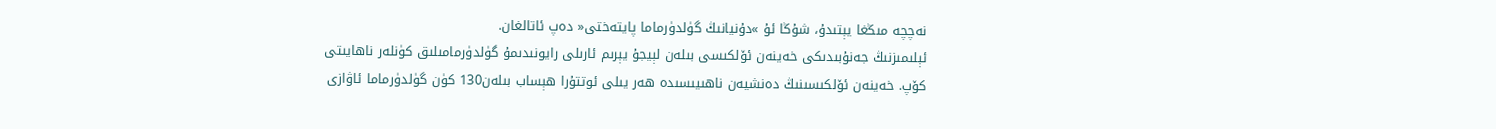نەچچە مىڭغا يېتىدۇ، شۇڭا ئۇ »دۇنيانىڭ گۈلدۈرماما پايتەختى« دەپ ئاتالغان.
ئېلىمىزنىڭ جەنۇبىدىكى خەينەن ئۆلكىسى بىلەن لېيجۇ يېرىم ئارىلى رايونىدىمۇ گۈلدۈرمامىلىق كۈنلەر ناھايىتى كۆپ. خەينەن ئۆلكىسىنىڭ دەنشيەن ناھىيىسىدە ھەر يىلى ئوتتۇرا ھېساب بىلەن130 كۈن گۈلدۈرماما ئاۋازى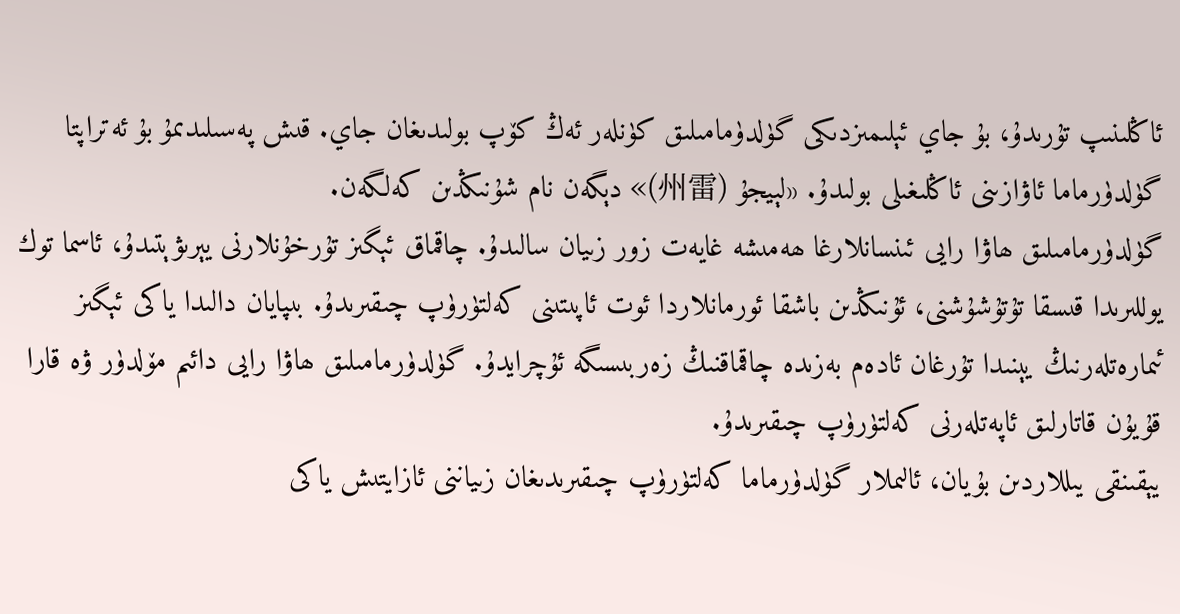ئاڭلىنىپ تۇرىدۇ، بۇ جاي ئېلىمىزدىكى گۈلدۈمامىلىق كۈنلەر ئەڭ كۆپ بولىدىغان جاي. قىش پەسىلىدىمۇ بۇ ئەتراپتا گۈلدۈرماما ئاۋازىنى ئاڭلىغىلى بولىدۇ. «لېيجۇ (州雷)» دېگەن نام شۇنىڭدىن كەلگەن.
گۈلدۈرمامىلىق ھاۋا رايى ئىنسانلارغا ھەمىشە غايەت زور زىيان سالىدۇ. چاقماق ئېگىز تۇرخۇنلارنى يېرىۋېتىدۇ، ئاسما توك يوللىرىدا قىسقا تۇتۇشۇشنى، ئۇنىڭدىن باشقا ئورمانلاردا ئوت ئاپىتىنى كەلتۈرۈپ چىقىرىدۇ. بىپايان دالىدا ياكى ئېگىز ئىمارەتلەرنىڭ يېنىدا تۇرغان ئادەم بەزىدە چاقماقنىڭ زەربىسىگە ئۇچرايدۇ. گۈلدۈرمامىلىق ھاۋا رايى دائىم مۆلدۈر ۋە قارا قۇيۇن قاتارلىق ئاپەتلەرنى كەلتۈرۈپ چىقىرىدۇ.
يېقىنقى يىللاردىن بۇيان، ئالىملار گۈلدۈرماما كەلتۈرۈپ چىقىرىدىغان زىياننى ئازايتىش ياكى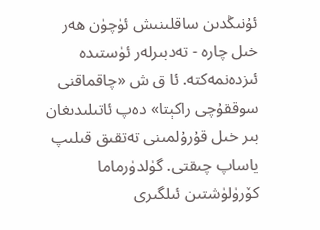ئۇنىڭدىن ساقلىنىش ئۈچۈن ھەر خىل چارە - تەدبىرلەر ئۈستىدە ئىزدەنمەكتە. ئا ق ش «چاقماقنى سوققۇچى راكېتا» دەپ ئاتىلىدىغان بىر خىل قۇرۇلمىنى تەتقىق قىلىپ ياساپ چىقتى. گۈلدۈرماما كۆرۈلۈشتىن ئىلگىرى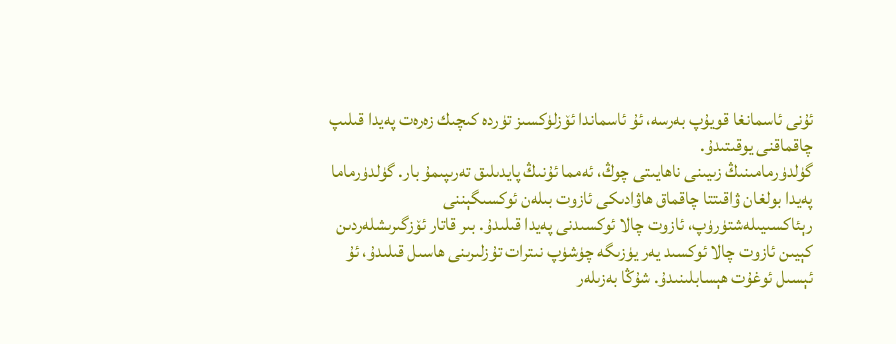ئۇنى ئاسمانغا قويۇپ بەرسە، ئۇ ئاسماندا ئۆزلۈكسىز تۈردە كىچىك زەرەت پەيدا قىلىپ چاقماقنى يوقىتىدۇ.
گۈلدۈرمامىنىڭ زىيىنى ناھايىتى چوڭ، ئەمما ئۇنىڭ پايدىلىق تەرىپىمۇ بار. گۈلدۈرماما پەيدا بولغان ۋاقىتتا چاقماق ھاۋادىكى ئازوت بىلەن ئوكسىگېننى رېئاكسىيىلەشتۈرۈپ، ئازوت چالا ئوكسىدنى پەيدا قىلىدۇ. بىر قاتار ئۆزگىرىشلەردىن كېيىن ئازوت چالا ئوكسىد يەر يۈزىگە چۈشۈپ نىترات تۇزلىرىنى ھاسىل قىلىدۇ، ئۇ ئېسىل ئوغۇت ھېسابلىنىدۇ. شۇڭا بەزىلەر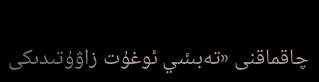چاقماقنى «تەبىئىي ئوغۇت زاۋۇتىدىكى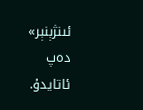ئىنژېنېر» دەپ ئاتايدۇ.